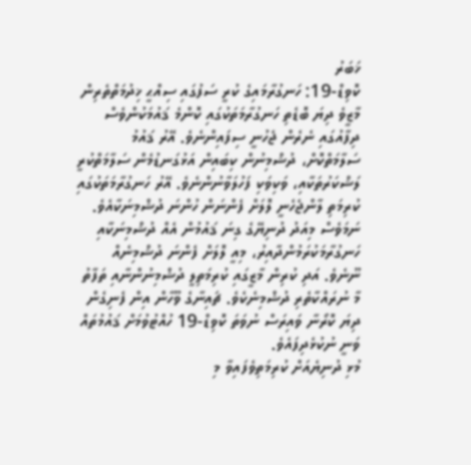ޚަބަރު
ކޮވިޑް-19: ހަނގުރާމައިގެ ކުރީ ސަފުގައި ސިއްޙީ ޚިދުމަތްތެރިން
މާޒީވެ ދިޔަ ބޮޑެތި ހަނގުރާމަތަކުގައި ކޮންމެ ޤައުމަކުންވެސް ދިފާއުގައި ނެރެން ޖެހުނީ ސިފައިންނެވެ. އޭރު ޤައުމު ސަލާމަތްކޮށް، ދުޝްމިނުން ކިބައިން އަޅުގަނޑުމެން ސަލާމަތްކުރީ ލަޝްކަރުތަކާއި، ވަކިވަކި ފަހުލަވާނުންނެވެ. އޭރު ހަނގުރާމަތަކުގައި ކުރިމަތި ލާންޖެހެނީ ލޮލަށް ފެންނަން ހުންނަ ދުޝްމިނަކާއެވެ. ނަމަވެސް މިއަދު ދުނިޔޭގެ ގިނަ ޤައުމުން އެއް ދުޝްމިނަކާއި ހަނގުރާމަކުރަމުންދާއިރު، މިއީ ލޮލަށް ފެންނަ ދުޝްމިނެއް ނޫނެވެ. އަދި ކުރިން މާޒީގައި ކުރިމަތިލީ ދުޝްމިނުންނާއި ތަފާތު މާ ނުރައްކާތެރި ދުޝްމިނެކެވެ. ޗައިނާގެ ވޫހާން އިން ފެނިގެން ދިޔަ ކޮރޯނާ ވައިރަސް ނުވަތަ ކޮވިޑް-19 ހުއްޓުވުމަށް ޤައުމުތައް ވަނީ ނުކުޅެދިފައެވެ.
މުޅި ދުނިޔެއަށް ކުރިމަތިވެފައިވާ މި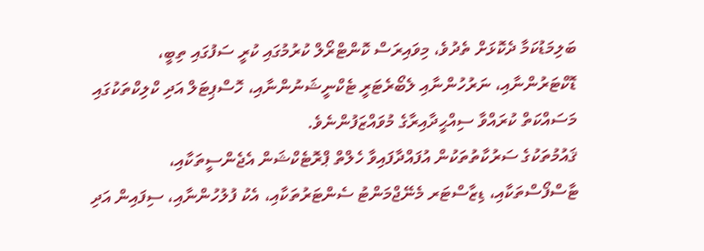ބަލިމަޑުކަމާ ދެކޮޅަށް ތެދުވެ، މިވައިރަސް ކޮންޓްރޯލް ކުރުމުގައި ކުރީ ސަފުގައި ތިބީ، ޑޮކްޓަރުންނާއި، ނަރުހުންނާއި ލެބޯރެޓަރީ ޓެކްނީޝަނުންނާއި، ހޮސްޕިޓަލް އަދި ކްލިކްތަކުގައި މަސައްކަތް ކުރައްވާ ސިއްޙީދާއިރާގެ މުވައްޒަފުންނެވެ.
ޤައުމުތަކުގެ ސަރުކާތުތަކުން އުފައްދާފައިވާ ހެލްތް ޕްރޮޓެކްޝަން އެޖެންސީތަކާއި، ޓާސްފޯސްތަކާއި، ޑިޒާސްޓަރ މެނޭޖްމަންޓު ސެންޓަރުތަކާއި، އެކު ފުލުހުންނާއި، ސިފައިން އަދި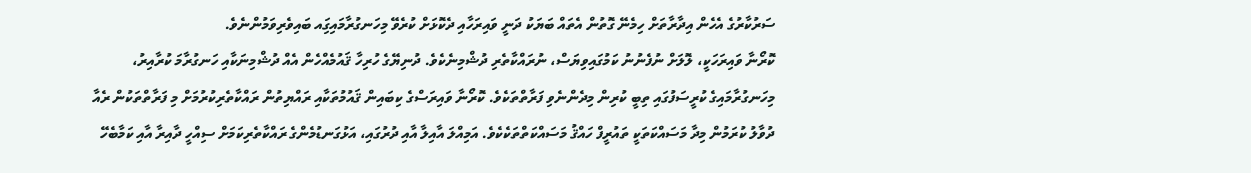ސަރުކާރުގެ އެހެން އިދާރާތަށް ހިމެނޭ ގޮތުން އެތައް ބަޔަކު ދަނީ ވައިރަހާއި ދެކޮޅަށް ކުރެވޭ މިހަނގުރާމައިގަިއ ބައިވެރިވަމުންނެވެ.
ކޮރޯނާ ވައިރަހަކީ، ލޮލަށް ނުފެނުނު ކަމުގައިވިޔަސް، ނުރައްކާތެރި ދުޝްމިނެކެވެ. ދުނިޔޭގެ ހުރިހާ ޤައުމެއްހެން އެއް ދުޝްމިނަކާއި ހަނގުރާމަ ކުރާއިރު، މިހަނގުރާމައިގެ ކުރީސަފުގައި ތިބީ ކުރިން މިދެންނެވި ފަރާތްތަކެވެ. ކޮރޯނާ ވައިރަސްގެ ކިބައިން ޤައުމުތަކާއި ރައްޔިތުން ރައްކާތެރިކުރުމަށް މި ފަރާތްތަކުން ރެއާ ދުވާލު ކުރަމުން މިދާ މަސައްކަތަކީ ތައުރީފް ހައްޤު މަސައްކަތްތަކެކެވެ. އަމިއްލަ އާއިލާ އާއި ދުރުގައި، އަޅުގަނޑުމެންގެ ރައްކާތެރިކަމަށް ސިއްހީ ދާއިރާ އާއި ކަމާބެހޭ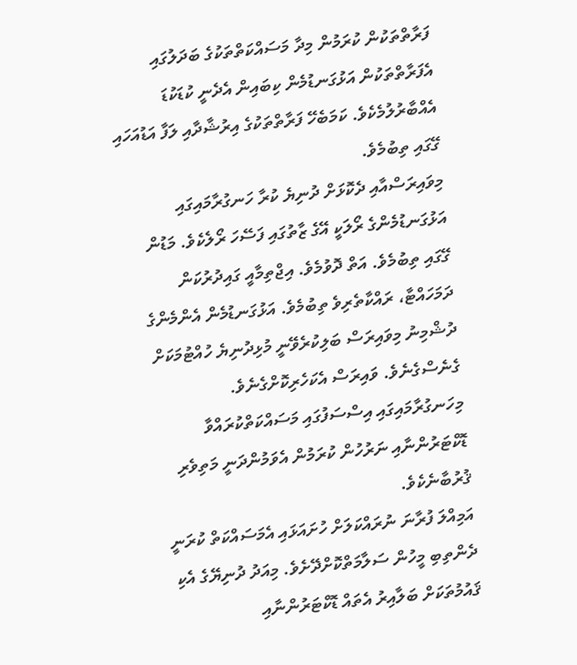ފަރާތްތަކުން ކުރަމުން މިދާ މަސައްކަތްތަކުގެ ބަދަލުގައި އެފަރާތްތަކުން އަޅުގަނޑުމެން ކިބައިން އެދެނީ ކުޑަކުޑަ އެއްބާރުލުމެކެވެ. ކަމަބެހޭ ފަރާތްތަކުގެ އިރުޝާދާއި ލަފާ އަޑުއަހައި ގޭގައި ތިބުމެވެ.
މިވައިރަސްއާއި ދެކޮޅަށް ދުނިޔެ ކުރާ ހަނގުރާމައިގައި އަޅުގަނޑުމެންގެ ރޯލަކީ އޭގެ ޒާތުގައި ފަސޭހަ ރޯލެކެވެ. މަޑުން ގޭގައި ތިބުމެވެ. އަތް ދޮވުމެވެ. އިޖްތިމާއީ ގައިދުރުކަން ދަމަހައްޓާ، ރައްކާތެރިވެ ތިބުމެވެ. އަޅުގަނޑުމެން އެންމެންގެ ދުޝްމިނު މިވައިރަސް ބަލިކުރެވޭނީ މުޅިދުނިޔެ ހުއްޓުމަކަށް ގެނެސްގެނެވެ. ވައިރަސް އެކަހެރިކޮށްގެނެވެ.
މިހަނގުރާމައިގައި އިސްސަފުގައި މަސައްކަތްކުރައްވާ ޑޮކްޓަރުންނާއި ނަރުހުން ކުރަމުން އެވަމުންދަނީ މަތިވެރި ޤުރުބާނެކެވެ.
އަމިއްލަ ފުރާނަ ނުރައްކަލަށް ހުށައަޅައި އެމަސައްކަތް ކުރަނީ ދެންތިބި މީހުން ސަލާމަތްކޮށްދޭށެވެ. މިއަދު ދުނިޔޭގެ އެކި ޤައުމުތަކަށް ބަލާއިރު އެތައް ޑޮކްޓަރުންނާއި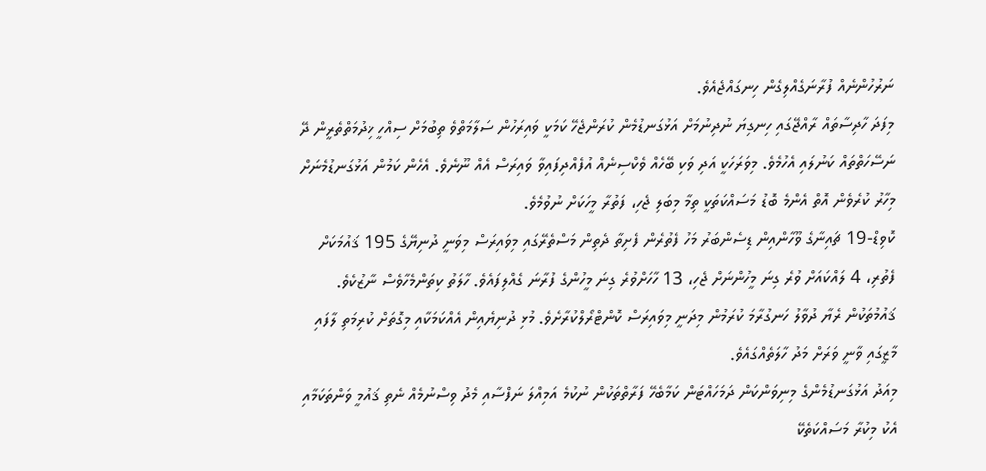ނަރުހުންނެއް ފުރާނަގެއްލިގެން ހިނގައްޖެއެވެ.
މިފަދަ ހާދިސާތައް ރާއްޖޭގައި ހިނގިޔަ ނުދިނުމަށް އަޅުގަނޑުމެން ކުރަންޖެހޭ ކަމަކީ ވައިރަހުން ސަލާމަތްވެ ތިބުމަށް ސިއްހީ ޚިދުމަތްތެރީން ދޭ ނަސޭހަތްތައް ކަނުލައި އެހުމެވެ. މިވަރަހަކީ އަދި ވަކި ބޭހެއް ވެކްސިނެއް އުފެއްދިފައިވާ ވައިރަސް އެއް ނޫނެވެ. އެހެން ކަމުން އަޅުގަނޑުމެނަށް މިހާރު ކުރެވެން އޮތް އެންމެ ބޮޑު މަސައްކަތަކީ ތިމާ މިބަލި ޖެހި، ފަތުރާ މީހަކަށް ނުވުމެވެ.
ކޮވިޑް-19 ޗައިނާގެ ވޫހާންއިން ޑިސެންބަރު މަހު ފެތުރެން ފެށިތާ ދެތިން މަސްތެރޭގައި މިވައިރަސް މިވަނީ ދުނިޔޭގެ 195 ޤައުމަކަށް ފެތުރި، 4 ލައްކައަށް ވުރެ ގިނަ މީހުންނަށް ޖެހި، 13 ހާހަށްވުރެ ގިނަ މީހުންގެ ފުރާނަ ގެއްލިފައެވެ. ހާލަތު ކިތަންމެހާވެސް ނާޒުކެވެ. ޤައުމުތަކުން ރެޔާ ދުވާލު ހަނގުރާމަ ކުރަމުން މިދަނީ މިވައިރަސް ކޮންޓްރޯލްކުރާށެވެ. މުޅި ދުނިޔެއިން އެއްކަމަކާއި މިގޮތަށް ކުރިމަތި ލާފައި މާޒީގައި ވާނީ ވަރަށް މަދު ހާލަތެއްގައެވެ.
މިއަދު އަޅުގަނޑުމެންގެ މިނިވަންކަން ދަމަހައްޓަން ކަމާބެހޭ ފަރާތްތަކުން ނުކުމެ އަމިއްލަ ނަފްސާއި މެދު ވިސްނުމެއް ނެތި ޤައުމީ ވަންތަކަމާއި އެކު މިކުރާ މަސައްކަތެކޭ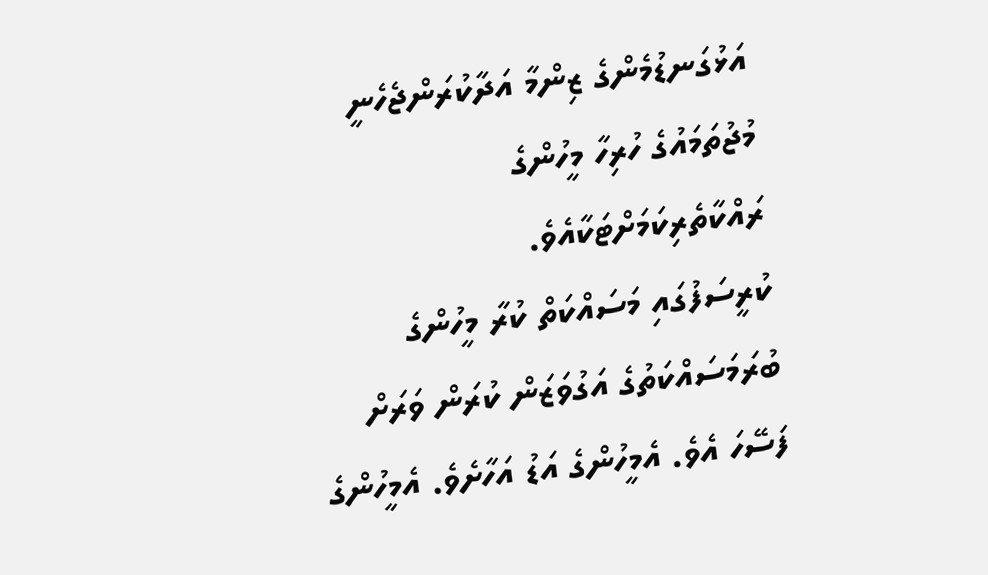އަޅުގަނޑުމެންގެ ޒިންމާ އަދާކުރަންޖެހެނީ މުޖުތަމައުގެ ހުރިހާ މީހުންގެ ރައްކާތެރިކަމަށްޓަކާއެވެ.
ކުރީސަފުގައި މަސައްކަތް ކުރާ މީހުންގެ ބުރަމަސައްކަތުގެ އަގުވަޒަން ކުރަން ވަރަށް ފަސޭހަ އެވެ. އެމީހުންގެ އަޑު އަހާށެވެ. އެމީހުންގެ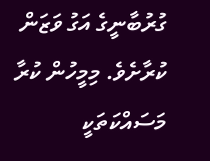ގުރުބާނީގެ އަގު ވަޒަން ކުރާށެވެ. މިމީހުން ކުރާ މަސައްކަތަކީ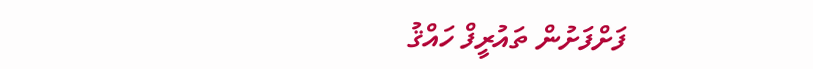ފަށްފަށުން ތައުރީފް ހައްޤު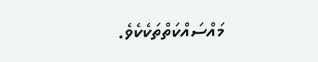މައްސައްކަތްތަކެކެވެ.